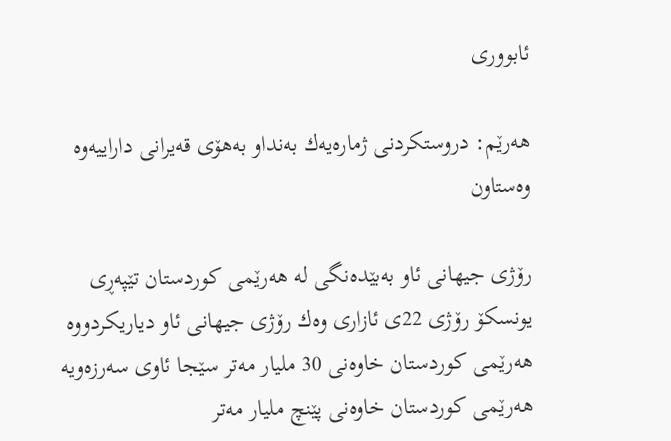ئابووری

هه‌رێم: دروستكردنی ژماره‌یه‌ك به‌نداو به‌هۆی قه‌یرانی داراییه‌وه‌ وه‌ستاون

رۆژی جیهانی ئاو به‌بێده‌نگی له‌ هه‌رێمی كوردستان تێپه‌ڕی
یونسكۆ رۆژی 22ی ئازاری وه‌ك رۆژی جیهانی ئاو دیاریكردووه‌
هه‌رێمی كوردستان خاوه‌نی 30 ملیار مه‌تر سێجا ئاوی سه‌رزه‌ویه‌
هه‌رێمی كوردستان خاوه‌نی پێنچ ملیار مه‌تر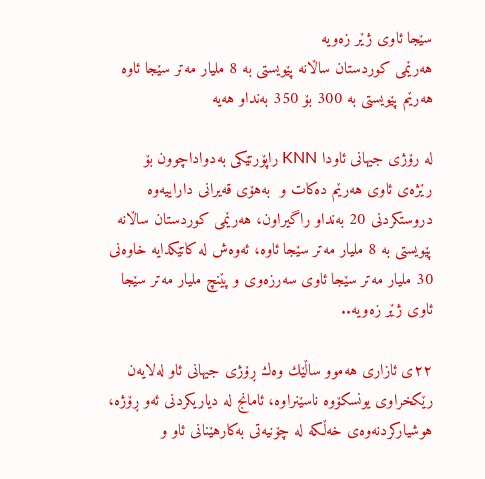سێجا ئاوی ژێر زه‌ویه‌
هه‌رێمی كوردستان ساڵانه‌ پێویستی به‌ 8 ملیار مه‌تر سێجا ئاوه‌
هه‌رێم پێویستی به‌ 300 بۆ 350 به‌نداو هه‌یه‌

له‌ رۆژی جیهانی ئاودا KNN راپۆرتێكی به‌دواداچوون بۆ رێژه‌ی ئاوی هه‌رێم ده‌كات و  به‌هۆی قه‌یرانی داراییه‌وه‌ دروستكردنی 20 به‌نداو راگیراون، هه‌رێمی كوردستان ساڵانه‌ پێویستی به‌ 8 ملیار مه‌تر سێجا ئاوه‌، ئه‌وه‌ش له‌ كاتێكدایه‌ خاوه‌نی 30 ملیار مه‌تر سێجا ئاوی سه‌رزه‌وی و پێنچ ملیار مه‌تر سێجا ئاوی ژێر زه‌ویه‌..

٢٢ی ئازاری هه‌موو ساڵێك وه‌ك ڕۆژی جیهانی ئاو له‌لایه‌ن رێكخراوی یونسكۆوه‌ ناسێنراوه‌، ئامانج له‌ دیاریكردنی ئه‌و ڕۆژه‌، هوشیاركردنه‌وه‌ی خه‌ڵكه‌ له‌ چۆنیه‌تی به‌كارهێنانی ئاو و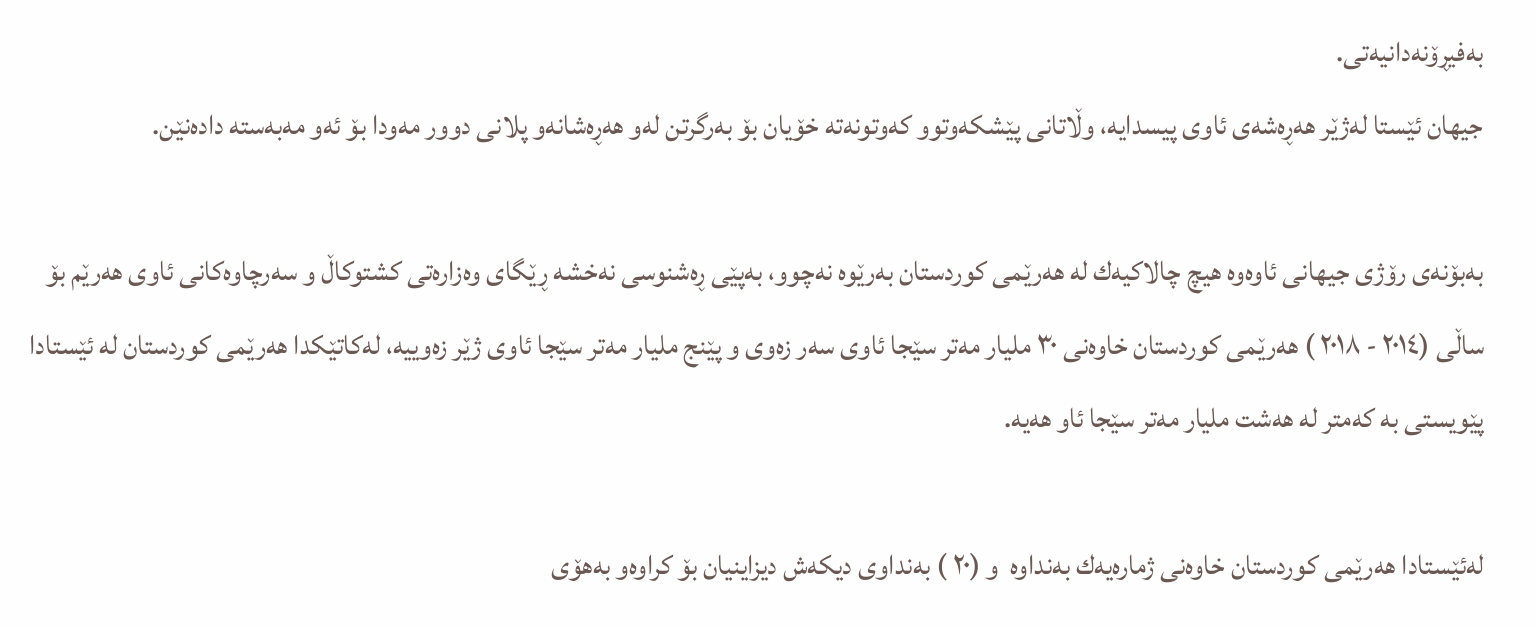به‌فیڕۆنه‌دانیه‌تی.
جیهان ئێستا له‌ژێر هه‌ڕه‌شه‌ی ئاوی پیسدایه‌، وڵاتانی پێشكه‌وتوو كه‌وتونه‌ته‌ خۆیان بۆ به‌رگرتن له‌و هه‌ڕه‌شانه‌و پلانی دوور مه‌ودا بۆ ئه‌و مه‌به‌سته‌ داده‌نێن.

به‌بۆنه‌ی رۆژی جیهانی ئاوه‌وه‌ هیچ چالاكیه‌ك له‌ هه‌رێمی كوردستان به‌رێوه‌ نه‌چوو، به‌پێی ڕه‌شنوسی نه‌خشه‌ ڕێگای وه‌زاره‌تی كشتوكاڵ و سه‌رچاوه‌كانی ئاوی هه‌رێم بۆ ساڵی (۲۰۱٤ - ۲۰۱٨ ) هه‌رێمی كوردستان خاوه‌نی ۳۰ ملیار مه‌تر سێجا ئاوی سه‌ر زه‌وی و پێنج ملیار مه‌تر سێجا ئاوی ژێر زه‌وییه‌، له‌كاتێكدا هه‌رێمی كوردستان له‌ ئێستادا پێویستی به‌ كه‌متر له‌ هه‌شت ملیار مه‌تر سێجا ئاو هه‌یه‌.

له‌ئێستادا هه‌رێمی كوردستان خاوه‌نی ژماره‌یه‌ك به‌نداوه‌  و (۲۰ ) به‌نداوی دیكه‌ش دیزاینیان بۆ كراوه‌و به‌هۆی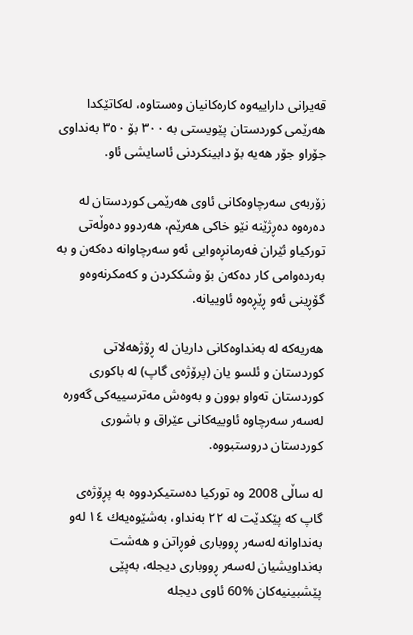قه‌یرانی داراییه‌وه‌ كاره‌كانیان وه‌ستاوه‌، له‌كاتێكدا هه‌رێمی كوردستان پێویستی به‌ ٣٠٠ بۆ ٣٥٠ به‌نداوی جۆراو جۆر هه‌یه‌ بۆ دابینكردنی ئاسایشی ئاو.

زۆربه‌ی سه‌رچاوه‌كانی ئاوی هه‌رێمی كوردستان له‌ ده‌ره‌وه‌ ده‌ڕژێنه‌ نێو خاكی هه‌رێم، هه‌ردوو ده‌وڵه‌تی توركیاو ئێران فه‌رمانڕه‌وایی ئه‌و سه‌رچاوانه‌ ده‌كه‌ن و به‌ به‌رده‌وامی كار ده‌كه‌ن بۆ وشككردن و كه‌مكرنه‌وه‌و گۆڕینی ئه‌و ڕێڕه‌وه‌ ئاوییانه‌.

هه‌ریه‌كه‌ له‌ به‌نداوه‌كانی داریان له‌ ڕۆژهه‌لاتی كوردستان و ئلسو یان (پرۆژه‌ی گاپ) له‌ باكوری كوردستان ته‌واو بوون و به‌وه‌ش مه‌ترسییه‌كی گه‌وره‌ له‌سه‌ر سه‌رچاوه‌ ئاوییه‌كانی عێراق و باشوری كوردستان دروستبووه‌.

له‌ ساڵی 2008 وه‌ توركیا ده‌ستیكردووه‌ به‌ پڕۆژه‌ی گاپ كه‌ پێكدێت له‌ ٢٢ به‌نداو، به‌شێوه‌یه‌ك ١٤ له‌و به‌نداوانه‌ له‌سه‌ر ڕووباری فوڕاتن و هه‌شت به‌نداویشیان له‌سه‌ر ڕووباری دیجله‌، به‌پێی پێشبینیه‌كان %60 ئاوی دیجله‌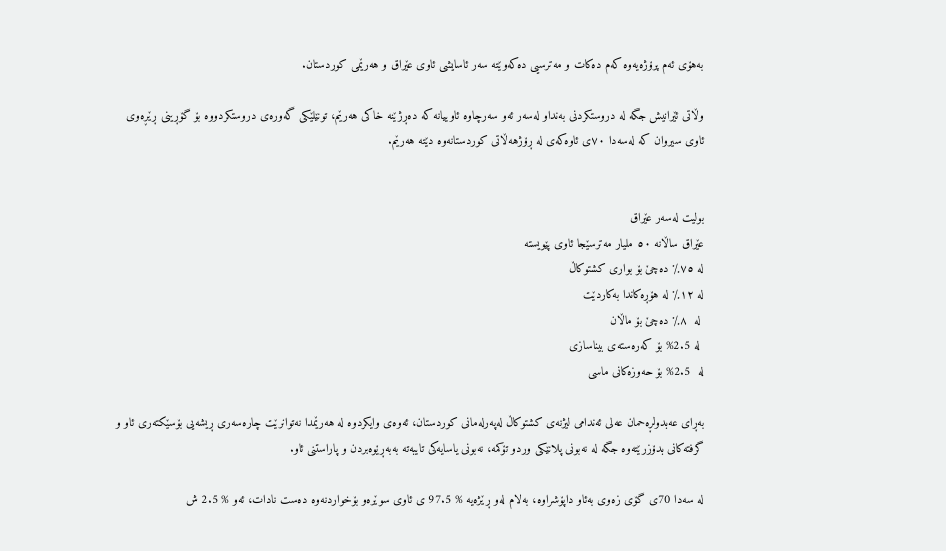به‌هۆی ئه‌م پرۆژه‌یه‌وه‌ كه‌م ده‌كات و مه‌ترسیی ده‌كه‌وێته‌ سه‌ر ئاسایشی ئاوی عێراق و هه‌رێمی‌ كوردستان.

وڵاتی ئێرانیش جگه‌ له‌ دروستكردنی به‌نداو له‌سه‌ر ئه‌و سه‌رچاوه‌ ئاوییانه‌ كه‌ ده‌ڕژێنه‌ خاكی هه‌رێم، تونێلێكی گه‌وره‌ی دروستكردووه‌ بۆ گۆڕینی ڕێڕه‌وی ئاوی سیروان كه‌ له‌سه‌دا ٧٠ی ئاوه‌كه‌ی له‌ ڕۆژهه‌ڵاتی كوردستانه‌وه‌ دێته‌ هه‌رێم.


بولیت له‌سه‌ر عێراق
عێراق ساڵانه‌ ٥٠ ملیار مه‌ترسێجا ئاوی پێویسته‌
له‌ ۷٥٪ ده‌چێ بۆ بواری كشتوكاڵ
له‌ ۱۲٪ له‌ هۆڕه‌كاندا به‌كاردێت
 له‌  ۸٪ ده‌چێ بۆ ماڵان
 له‌ 2.5% بۆ كه‌ره‌سته‌ی بیناسازی
له‌  2.5% بۆ حه‌وزه‌كانی ماسی

به‌ڕای عه‌بدولڕه‌حمان عه‌لی ئه‌ندامی لیژنه‌ی كشتوكاڵ له‌په‌رله‌مانی كوردستان، ئه‌وه‌ی وایكردوه‌ له‌ هه‌رێمدا نه‌توانرێت چاره‌سه‌ری ڕیشه‌یی بۆسێكته‌ری ئاو و گرفته‌كانی بدۆزرێته‌وه‌ جگه‌ له‌ نه‌بونی پلانێكی وردو تۆكمه‌، نه‌بونی یاسایه‌كی تایبه‌ته‌ به‌به‌ڕێوه‌بردن و پاراستنی ئاو.

له‌ سه‌دا 70ی گۆی زه‌وی به‌ئاو داپۆشراوه،‌ به‌لام له‌و ڕێژه‌یه‌ % 97.5 ی ئاوی سوێره‌و بۆخواردنه‌وه‌ ده‌ست نادات، ئه‌و % 2.5 ش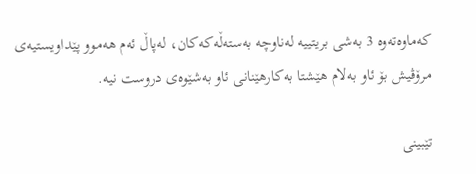كه‌ماوه‌ته‌وه‌ 3 به‌شی بریتییه‌ له‌ناوچه‌ به‌سته‌ڵه‌كه‌كان، له‌پاڵ ئه‌م هه‌موو پێداویستیه‌ی مرۆڤیش بۆ ئاو به‌لام هێشتا به‌كارهێنانی ئاو به‌شێوه‌ی دروست نیه‌.

تێبینی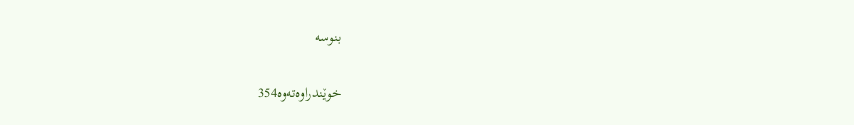بنوسە

خوێندراوەتەوە354